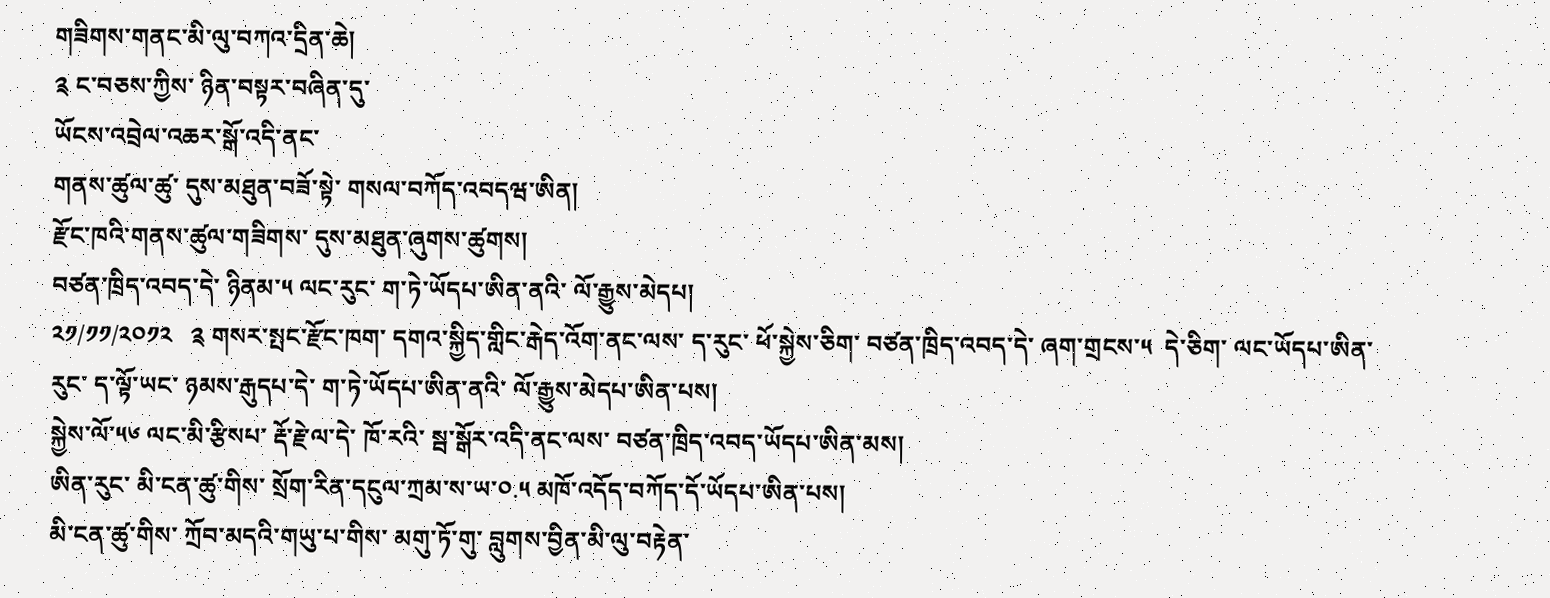གཟིགས་གནང་མི་ལུ་བཀའ་དྲིན་ཆེ།
༉ ང་བཅས་ཀྱིས་ ཉིན་བསྟར་བཞིན་དུ་
ཡོངས་འབྲེལ་འཆར་སྒོ་འདི་ནང་
གནས་ཚུལ་ཚུ་ དུས་མཐུན་བཟོ་སྟེ་ གསལ་བཀོད་འབདཝ་ཨིན།
རྫོང་ཁའི་གནས་ཚུལ་གཟིགས་ དུས་མཐུན་ཞུགས་ཚུགས།
བཙན་ཁྲིད་འབད་དེ་ ཉིནམ་༥ ལང་རུང་ ག་ཏེ་ཡོདཔ་ཨིན་ནའི་ ལོ་རྒྱུས་མེདཔ།
༢༡/༡༡/༢༠༡༢   ༉ གསར་སྤང་རྫོང་ཁག་ དགའ་སྐྱིད་གླིང་རྒེད་འོག་ནང་ལས་ ད་རུང་ ཕོ་སྐྱེས་ཅིག་ བཙན་ཁྲིད་འབད་དེ་ ཞག་གྲངས་༥  དེ་ཅིག་ ལང་ཡོདཔ་ཨིན་རུང་ ད་ལྟོ་ཡང་ ཉམས་རྒུདཔ་དེ་ ག་ཏེ་ཡོདཔ་ཨིན་ནའི་ ལོ་རྒྱུས་མེདཔ་ཨིན་པས།
སྐྱེས་ལོ་༥༦ ལང་མི་རྩིསཔ་ རྡོ་རྗེ་ལ་དེ་ ཁོ་རའི་ སྦ་སྒོར་འདི་ནང་ལས་ བཙན་ཁྲིད་འབད་ཡོདཔ་ཨིན་མས།
ཨིན་རུང་ མི་ངན་ཚུ་གིས་ སྲོག་རིན་དངུལ་ཀྲམ་ས་ཡ་༠.༥ མཁོ་འདོད་བཀོད་དོ་ཡོདཔ་ཨིན་པས།
མི་ངན་ཚུ་གིས་ ཀྲོབ་མདའི་གཡུ་པ་གིས་ མགུ་ཏོ་གུ་ བླུགས་བྱིན་མི་ལུ་བརྟེན་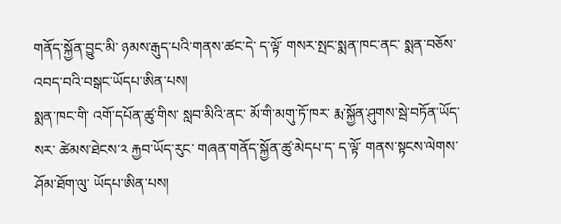གནོད་སྐྱོན་བྱུང་མི་ ཉམས་རྒུད་པའི་གནས་ཚང་དེ་ ད་ལྟོ་ གསར་སྤང་སྨན་ཁང་ནང་ སྨན་བཅོས་འབད་བའི་བསྒང་ཡོདཔ་ཨིན་པས།
སྨན་ཁང་གི་ འགོ་དཔོན་ཚུ་གིས་ སླབ་མིའི་ནང་ མོ་གི་མགུ་ཏོ་ཁར་ རྨ་སྐྱོན་ཤུགས་སྦེ་བཏོན་ཡོད་སར་ ཚེམས་ཐེངས་༢ རྐྱབ་ཡོད་རུང་ གཞན་གནོད་སྐྱོན་ཚུ་མེདཔ་ད་ ད་ལྟོ་ གནས་སྟངས་ལེགས་ཤོམ་ཐོག་ལུ་ ཡོདཔ་ཨིན་པས།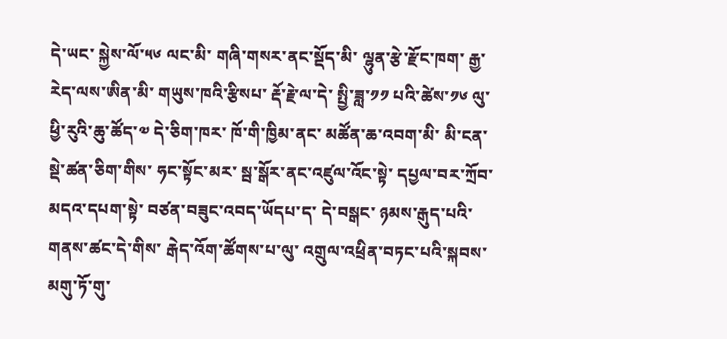དེ་ཡང་ སྐྱེས་ལོ་༥༦ ལང་མི་ གཞི་གསར་ནང་སྡོད་མི་ ལྷུན་རྩེ་རྫོང་ཁག་ རྒྱ་རེད་ལས་ཨིན་མི་ གཡུས་ཁའི་རྩིསཔ་ རྡོ་རྗེ་ལ་དེ་ སྤྱི་ཟླ་༡༡ པའི་ཚེས་༡༦ ལུ་ ཕྱི་རུའི་ཆུ་ཚོད་༧ དེ་ཅིག་ཁར་ ཁོ་གི་ཁྱིམ་ནང་ མཚོན་ཆ་འབག་མི་ མི་ངན་སྡེ་ཚན་ཅིག་གིས་ ཧང་སྟོང་མར་ སྦ་སྒོར་ནང་འཛུལ་འོང་སྟེ་ དཔྱལ་བར་ཀྲོབ་མདའ་དཔག་སྟེ་ བཙན་བཟུང་འབད་ཡོདཔ་ད་ དེ་བསྒང་ ཉམས་རྒུད་པའི་གནས་ཚང་དེ་གིས་ རྒེད་འོག་ཚོགས་པ་ལུ་ འགྲུལ་འཕྲིན་བཏང་པའི་སྐབས་ མགུ་ཏོ་གུ་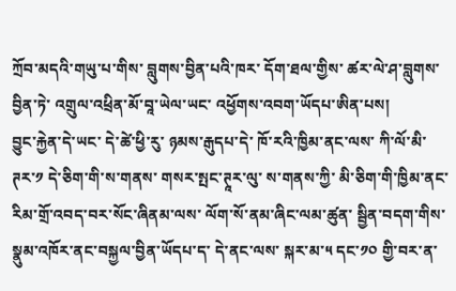ཀྲོབ་མདའི་གཡུ་པ་གིས་ བླུགས་བྱིན་པའི་ཁར་ དོག་ཐལ་གྱིས་ ཚར་ལེ་ཤ་བླུགས་བྱིན་ཏེ་ འགྲུལ་འཕྲིན་མོ་བཱ་ཡེལ་ཡང་ འཕྱོགས་འབག་ཡོདཔ་ཨིན་པས།
བྱུང་རྐྱེན་དེ་ཡང་ དེ་ཚེ་ཕྱི་རུ་ ཉམས་རྒུདཔ་དེ་ ཁོ་རའི་ཁྱིམ་ནང་ལས་ ཀི་ལོ་མི་ཊར་༡ དེ་ཅིག་གི་ས་གནས་ གསར་སྤང་ཊཱར་ལུ་ ས་གནས་ཀྱི་ མི་ཅིག་གི་ཁྱིམ་ནང་ རིམ་གྲོ་འབད་བར་སོང་ཞིནམ་ལས་ ལོག་སོ་ནམ་ཞིང་ལམ་ཚུན་ སྦྱིན་བདག་གིས་ སྣུམ་འཁོར་ནང་བསྐྱལ་བྱིན་ཡོདཔ་ད་ དེ་ནང་ལས་ སྐར་མ་༥ དང་༡༠ གྱི་བར་ན་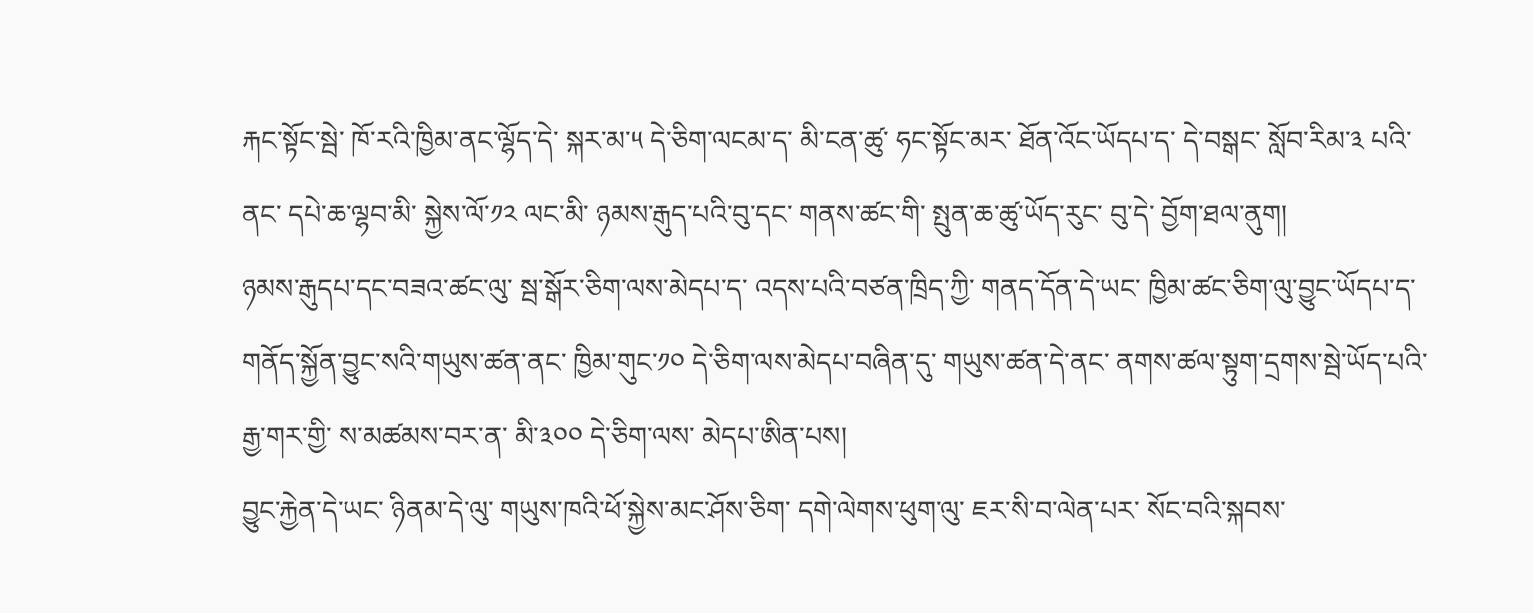རྐང་སྟོང་སྦེ་ ཁོ་རའི་ཁྱིམ་ནང་ལྷོད་དེ་ སྐར་མ་༥ དེ་ཅིག་ལངམ་ད་ མི་ངན་ཚུ་ ཧང་སྟོང་མར་ ཐོན་འོང་ཡོདཔ་ད་ དེ་བསྒང་ སློབ་རིམ་༣ པའི་ནང་ དཔེ་ཆ་ལྷབ་མི་ སྐྱེས་ལོ་༡༢ ལང་མི་ ཉམས་རྒུད་པའི་བུ་དང་ གནས་ཚང་གི་ སྤུན་ཆ་ཚུ་ཡོད་རུང་ བུ་དེ་ བྱོག་ཐལ་ནུག།
ཉམས་རྒུདཔ་དང་བཟའ་ཚང་ལུ་ སྦ་སྒོར་ཅིག་ལས་མེདཔ་ད་ འདས་པའི་བཙན་ཁྲིད་ཀྱི་ གནད་དོན་དེ་ཡང་ ཁྱིམ་ཚང་ཅིག་ལུ་བྱུང་ཡོདཔ་ད་ གནོད་སྐྱོན་བྱུང་སའི་གཡུས་ཚན་ནང་ ཁྱིམ་གུང་༡༠ དེ་ཅིག་ལས་མེདཔ་བཞིན་དུ་ གཡུས་ཚན་དེ་ནང་ ནགས་ཚལ་སྟུག་དྲགས་སྦེ་ཡོད་པའི་ རྒྱ་གར་གྱི་ ས་མཚམས་བར་ན་ མི་༣༠༠ དེ་ཅིག་ལས་ མེདཔ་ཨིན་པས།
བྱུང་རྐྱེན་དེ་ཡང་ ཉིནམ་དེ་ལུ་ གཡུས་ཁའི་ཕོ་སྐྱེས་མང་ཤོས་ཅིག་ དགེ་ལེགས་ཕུག་ལུ་ ཇར་སི་བ་ལེན་པར་ སོང་བའི་སྐབས་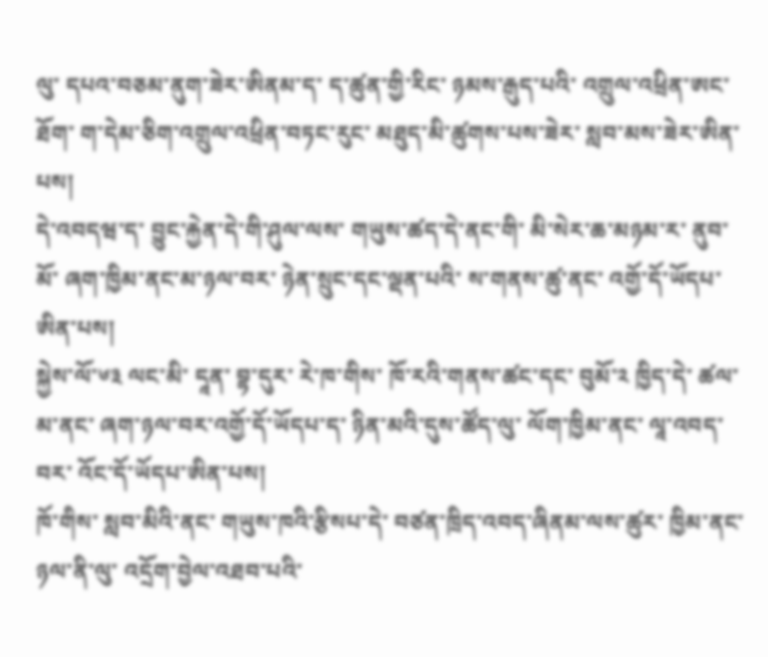ལུ་ དཔའ་བཅམ་ནུག་ཟེར་ཨིནམ་ད་ ད་ཚུན་གྱི་རིང་ ཉམས་རྒུད་པའི་ འགྲུལ་འཕྲིན་ཨང་ཐོག་ ག་དེམ་ཅིག་འགྲུལ་འཕྲིན་བཏང་རུང་ མཐུད་མི་ཚུགས་པས་ཟེར་ སླབ་མས་ཟེར་ཨིན་པས།
དེ་འབདཝ་ད་ བྱུང་རྐྱེན་དེ་གི་ཤུལ་ལས་ གཡུས་ཚད་དེ་ནང་གི་ མི་སེར་ཆ་མཉམ་ར་ ནུབ་མོ་ ཞག་ཁྱིམ་ནང་མ་ཉལ་བར་ ཉེན་སྲུང་དང་ལྡན་པའི་ ས་གནས་ཚུ་ནང་ འགྱོ་དོ་ཡོདཔ་ཨིན་པས།
སྐྱེས་ལོ་༦༣ ལང་མི་ དཱན་ བྷ་དུར་ རེ་ཁ་གིས་ ཁོ་རའི་གནས་ཚང་དང་ བུམོ་༢ ཁྱིད་དེ་ ཚལ་མ་ནང་ ཞག་ཉལ་བར་འགྱོ་དོ་ཡོདཔ་ད་ ཉིན་མའི་དུས་ཚོད་ལུ་ ལོག་ཁྱིམ་ནང་ ལཱ་འབད་བར་ འོང་དོ་ཡོདཔ་ཨིན་པས།
ཁོ་གིས་ སླབ་མིའི་ནང་ གཡུས་ཁའི་རྩིསཔ་དེ་ བཙན་ཁྲིད་འབད་ཞིནམ་ལས་ཚུར་ ཁྱིམ་ནང་ཉལ་ནི་ལུ་ འདྲོག་བྱེལ་འཐབ་པའི་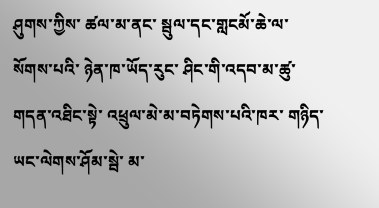ཤུགས་ཀྱིས་ ཚལ་མ་ནང་ སྦུལ་དང་གླངམོ་ཆེ་ལ་སོགས་པའི་ ཉེན་ཁ་ཡོད་རུང་ ཤིང་གི་འདབ་མ་ཚུ་ གདན་འཐིང་སྟེ་ འཕྲུལ་མེ་མ་བཏེགས་པའི་ཁར་ གཉིད་ཡང་ལེགས་ཤོམ་སྦེ་ མ་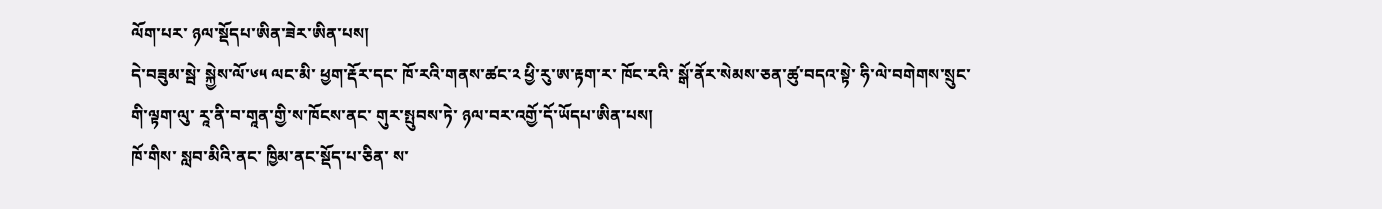ལོག་པར་ ཉལ་སྡོདཔ་ཨིན་ཟེར་ཨིན་པས།
དེ་བཟུམ་སྦེ་ སྐྱེས་ལོ་༦༥ ལང་མི་ ཕྱག་རྡོར་དང་ ཁོ་རའི་གནས་ཚང་༢ ཕྱི་རུ་ཨ་རྟག་ར་ ཁོང་རའི་ སྒོ་ནོར་སེམས་ཅན་ཚུ་བདའ་སྟེ་ ཧི་ལེ་བགེགས་སྲུང་གི་ལྟག་ལུ་ རཱ་ནི་བ་གཱན་གྱི་ས་ཁོངས་ནང་ གུར་སྤུབས་ཏེ་ ཉལ་བར་འགྱོ་དོ་ཡོདཔ་ཨིན་པས།
ཁོ་གིས་ སླབ་མིའི་ནང་ ཁྱིམ་ནང་སྡོད་པ་ཅིན་ ས་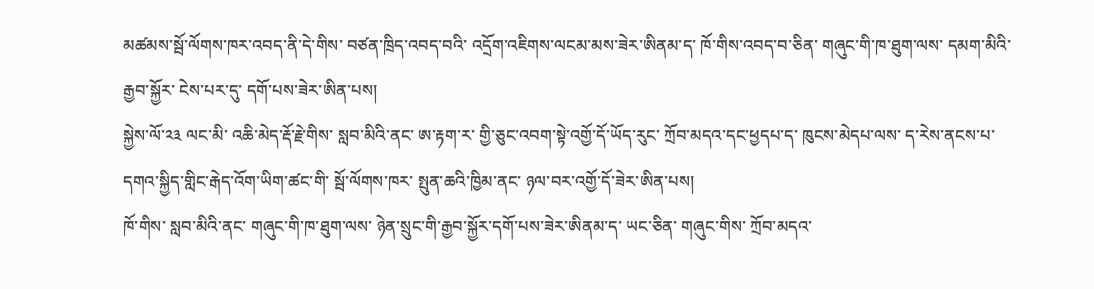མཚམས་སྦོ་ལོགས་ཁར་འབད་ནི་དེ་གིས་ བཙན་ཁྲིད་འབད་བའི་ འདྲོག་འཇིགས་ལངམ་མས་ཟེར་ཨིནམ་ད་ ཁོ་གིས་འབད་བ་ཅིན་ གཞུང་གི་ཁ་ཐུག་ལས་ དམག་མིའི་རྒྱབ་སྐྱོར་ ངེས་པར་དུ་ དགོ་པས་ཟེར་ཨིན་པས།
སྐྱེས་ལོ་༢༣ ལང་མི་ འཆི་མེད་རྡོ་རྗེ་གིས་ སླབ་མིའི་ནང་ ཨ་རྟག་ར་ གྱི་ཅུང་འབག་སྟེ་འགྱོ་དོ་ཡོད་རུང་ ཀྲོབ་མདའ་དང་ཕྱདཔ་ད་ ཁུངས་མེདཔ་ལས་ ད་རེས་ནངས་པ་ དགའ་སྐྱིད་གླིང་རྒེད་འོག་ཡིག་ཚང་གི་ སྦོ་ལོགས་ཁར་ སྤུན་ཆའི་ཁྱིམ་ནང་ ཉལ་བར་འགྱོ་དོ་ཟེར་ཨིན་པས།
ཁོ་གིས་ སླབ་མིའི་ནང་ གཞུང་གི་ཁ་ཐུག་ལས་ ཉེན་སྲུང་གི་རྒྱབ་སྐྱོར་དགོ་པས་ཟེར་ཨིནམ་ད་ ཡང་ཅིན་ གཞུང་གིས་ ཀྲོབ་མདའ་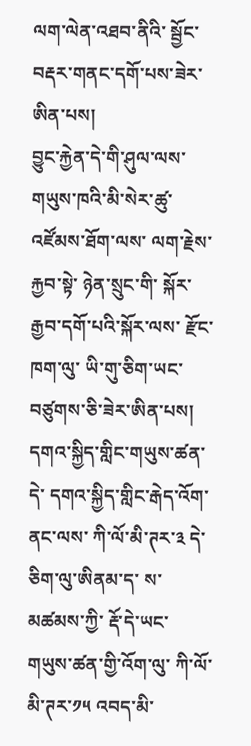ལག་ལེན་འཐབ་ནིའི་ སྦྱོང་བརྡར་གནང་དགོ་པས་ཟེར་ཨིན་པས།
བྱུང་རྐྱེན་དེ་གི་ཤུལ་ལས་ གཡུས་ཁའི་མི་སེར་ཚུ་ འཛོམས་ཐོག་ལས་ ལག་རྗེས་རྐྱབ་སྟེ་ ཉེན་སྲུང་གི་ སྐོར་རྒྱབ་དགོ་པའི་སྐོར་ལས་ རྫོང་ཁག་ལུ་ ཡི་གུ་ཅིག་ཡང་ བཙུགས་ཅི་ཟེར་ཨིན་པས།
དགའ་སྐྱིད་གླིང་གཡུས་ཚན་དེ་ དགའ་སྐྱིད་གླིང་རྒེད་འོག་ནང་ལས་ ཀི་ལོ་མི་ཊར་༣ དེ་ཅིག་ལུ་ཨིནམ་ད་ ས་མཚམས་ཀྱི་ རྡོ་དེ་ཡང་ གཡུས་ཚན་གྱི་འོག་ལུ་ ཀི་ལོ་མི་ཊར་༡༥ འབད་མི་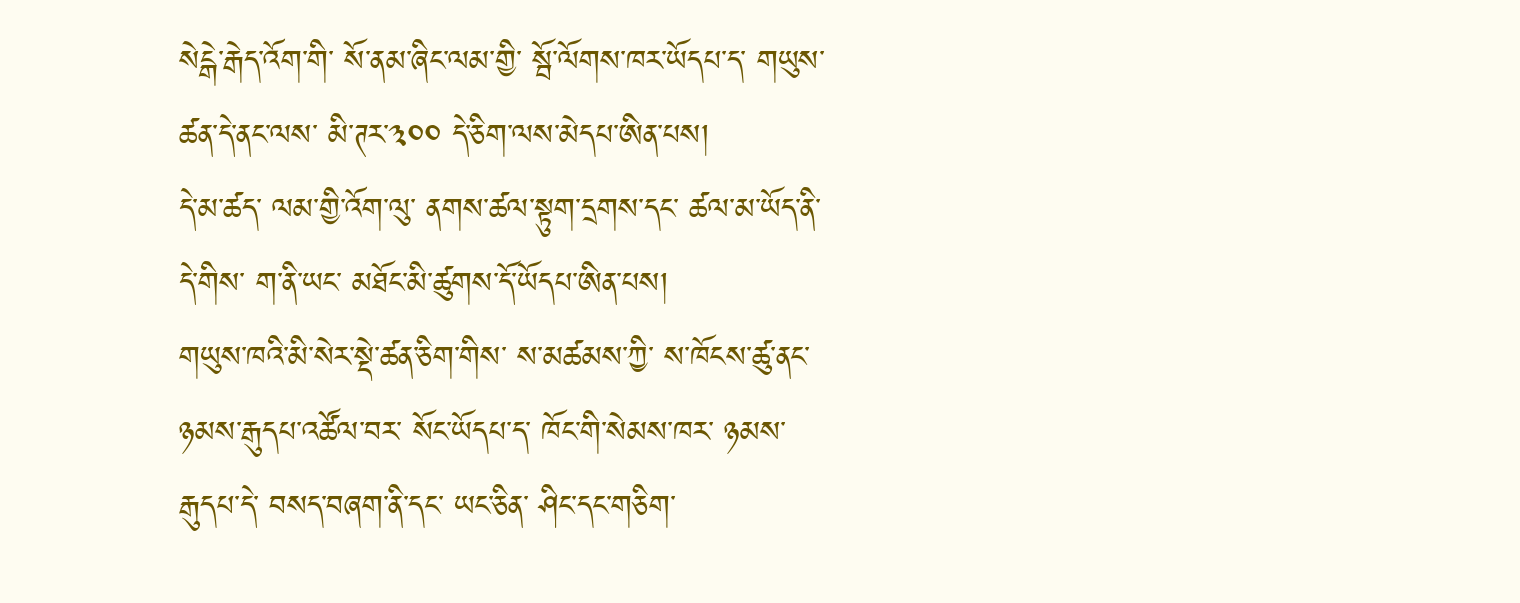སེངྒེ་རྒེད་འོག་གི་ སོ་ནམ་ཞིང་ལམ་གྱི་ སྦོ་ལོགས་ཁར་ཡོདཔ་ད་ གཡུས་ཚན་དེ་ནང་ལས་ མི་ཊར་༣༠༠ དེ་ཅིག་ལས་མེདཔ་ཨིན་པས།
དེ་མ་ཚད་ ལམ་གྱི་འོག་ལུ་ ནགས་ཚལ་སྟུག་དྲགས་དང་ ཚལ་མ་ཡོད་ནི་དེ་གིས་ ག་ནི་ཡང་ མཐོང་མི་ཚུགས་དོ་ཡོདཔ་ཨིན་པས།
གཡུས་ཁའི་མི་སེར་སྡེ་ཚན་ཅིག་གིས་ ས་མཚམས་ཀྱི་ ས་ཁོངས་ཚུ་ནང་ ཉམས་རྒུདཔ་འཚོལ་བར་ སོང་ཡོདཔ་ད་ ཁོང་གི་སེམས་ཁར་ ཉམས་རྒུདཔ་དེ་ བསད་བཞག་ནི་དང་ ཡང་ཅིན་ ཤིང་དང་གཅིག་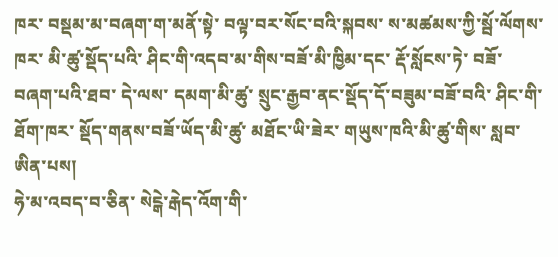ཁར་ བསྡམ་མ་བཞག་ག་མནོ་སྟེ་ བལྟ་བར་སོང་བའི་སྐབས་ ས་མཚམས་ཀྱི་སྦོ་ལོགས་ཁར་ མི་ཚུ་སྡོད་པའི་ ཤིང་གི་འདབ་མ་གིས་བཟོ་མི་ཁྱིམ་དང་ རྡོ་སློངས་ཏེ་ བཟོ་བཞག་པའི་ཐབ་ དེ་ལས་ དམག་མི་ཚུ་ སྲུང་རྒྱབ་ནང་སྡོད་དོ་བཟུམ་བཟོ་བའི་ ཤིང་གི་ཐོག་ཁར་ སྡོད་གནས་བཟོ་ཡོད་མི་ཚུ་ མཐོང་ཡི་ཟེར་ གཡུས་ཁའི་མི་ཚུ་གིས་ སླབ་ཨིན་པས།
ཧེ་མ་འབད་བ་ཅིན་ སེངྒེ་རྒེད་འོག་གི་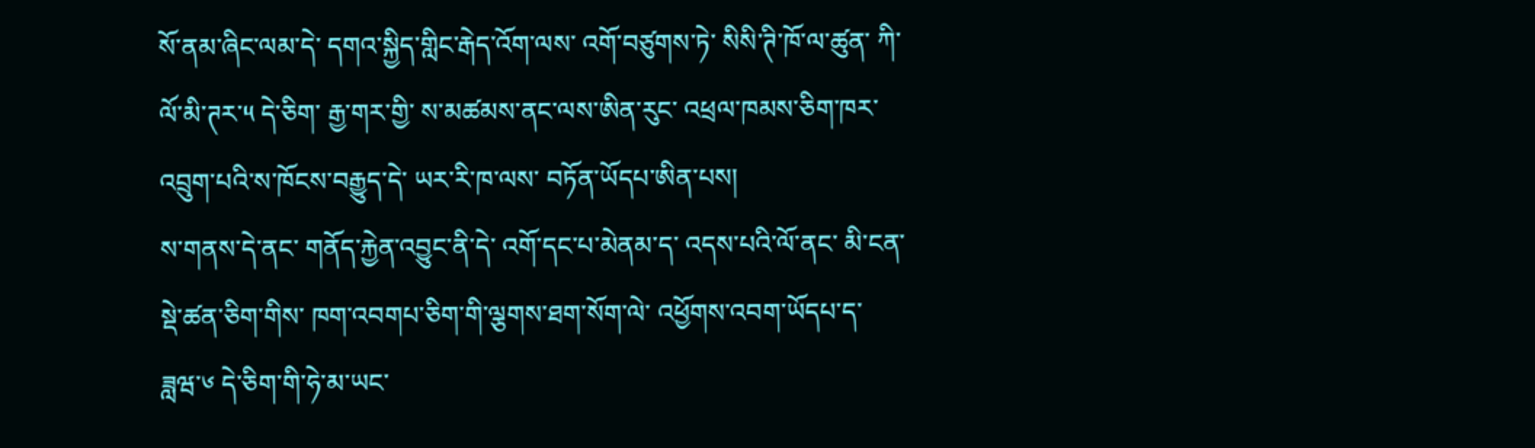སོ་ནམ་ཞིང་ལམ་དེ་ དགའ་སྐྱིད་གླིང་རྒེད་འོག་ལས་ འགོ་བཙུགས་ཏེ་ སིསི་ཊི་ཁོ་ལ་ཚུན་ ཀི་ལོ་མི་ཊར་༥ དེ་ཅིག་ རྒྱ་གར་གྱི་ ས་མཚམས་ནང་ལས་ཨིན་རུང་ འཕྲལ་ཁམས་ཅིག་ཁར་ འབྲུག་པའི་ས་ཁོངས་བརྒྱུད་དེ་ ཡར་རི་ཁ་ལས་ བཏོན་ཡོདཔ་ཨིན་པས།
ས་གནས་དེ་ནང་ གནོད་རྐྱེན་འབྱུང་ནི་དེ་ འགོ་དང་པ་མེནམ་ད་ འདས་པའི་ལོ་ནང་ མི་ངན་སྡེ་ཚན་ཅིག་གིས་ ཁག་འབགཔ་ཅིག་གི་ལྕགས་ཐག་སོག་ལེ་ འཕྱོགས་འབག་ཡོདཔ་ད་ ཟླཝ་༦ དེ་ཅིག་གི་ཧེ་མ་ཡང་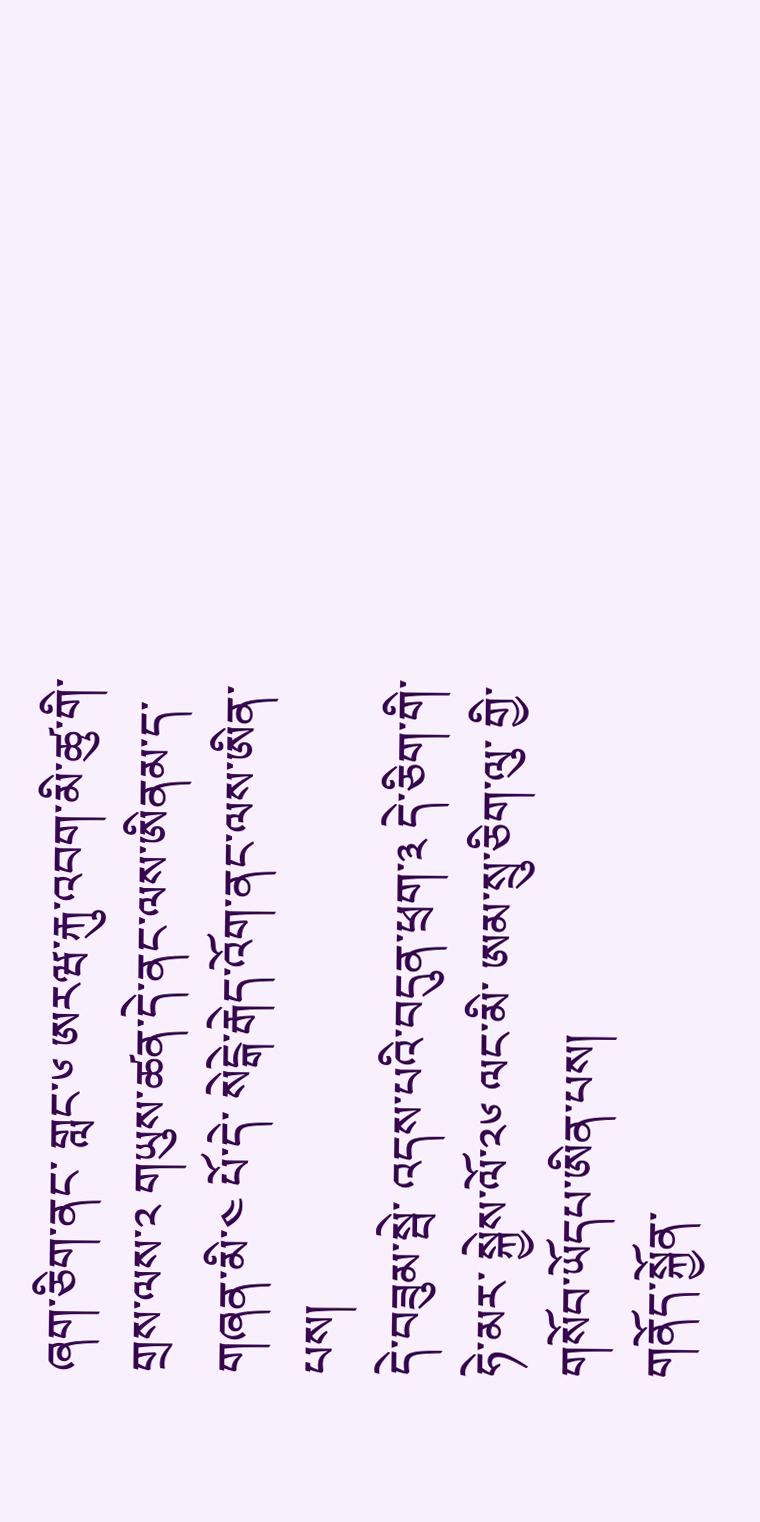ཞག་ཅིག་ནང་ གླང་༦ ཨརཝ་རྐུ་འབག་མི་ཚུ་གི་གྲས་ལས་༢ གཡུས་ཚན་དེ་ནང་ལས་ཨིནམ་ད་ གཞན་མི་༤ པོ་དེ་ སེངྒེ་རྒེད་འོག་ནང་ལས་ཨིན་པས།
དེ་བཟུམ་སྦེ་ འདས་པའི་བདུན་ཕྲག་༣ དེ་ཅིག་གི་ཧེ་མར་ སྐྱེས་ལོ་༢༦ ལང་མི་ ཨམ་སྲུ་ཅིག་ལུ་ གྱི་གསོབ་ཡོདཔ་ཨིན་པས།
གནོད་སྐྱོན་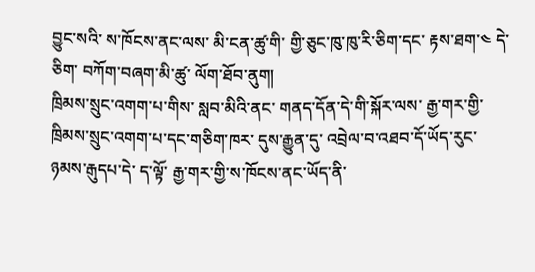བྱུང་སའི་ ས་ཁོངས་ནང་ལས་ མི་ངན་ཚུ་གི་ གྱི་ཅུང་ཁུ་ཁུ་རི་ཅིག་དང་ རྟས་ཐག་༤ དེ་ཅིག་ བཀོག་བཞག་མི་ཚུ་ ལོག་ཐོབ་ནུག།
ཁྲིམས་སྲུང་འགག་པ་གིས་ སླབ་མིའི་ནང་ གནད་དོན་དེ་གི་སྐོར་ལས་ རྒྱ་གར་གྱི་ ཁྲིམས་སྲུང་འགག་པ་དང་གཅིག་ཁར་ དུས་རྒྱུན་དུ་ འབྲེལ་བ་འཐབ་དོ་ཡོད་རུང་ ཉམས་རྒུདཔ་དེ་ ད་ལྟོ་ རྒྱ་གར་གྱི་ས་ཁོངས་ནང་ཡོད་ནི་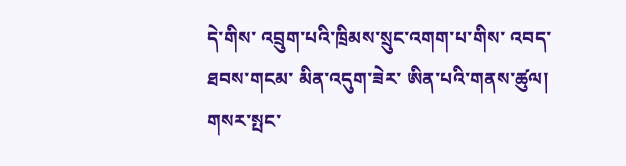དེ་གིས་ འབྲུག་པའི་ཁྲིམས་སྲུང་འགག་པ་གིས་ འབད་ཐབས་གངམ་ མིན་འདུག་ཟེར་ ཨིན་པའི་གནས་ཚུལ།
གསར་སྤང་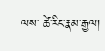ལས་ ཚེ་རིང་རྣམ་རྒྱལ།